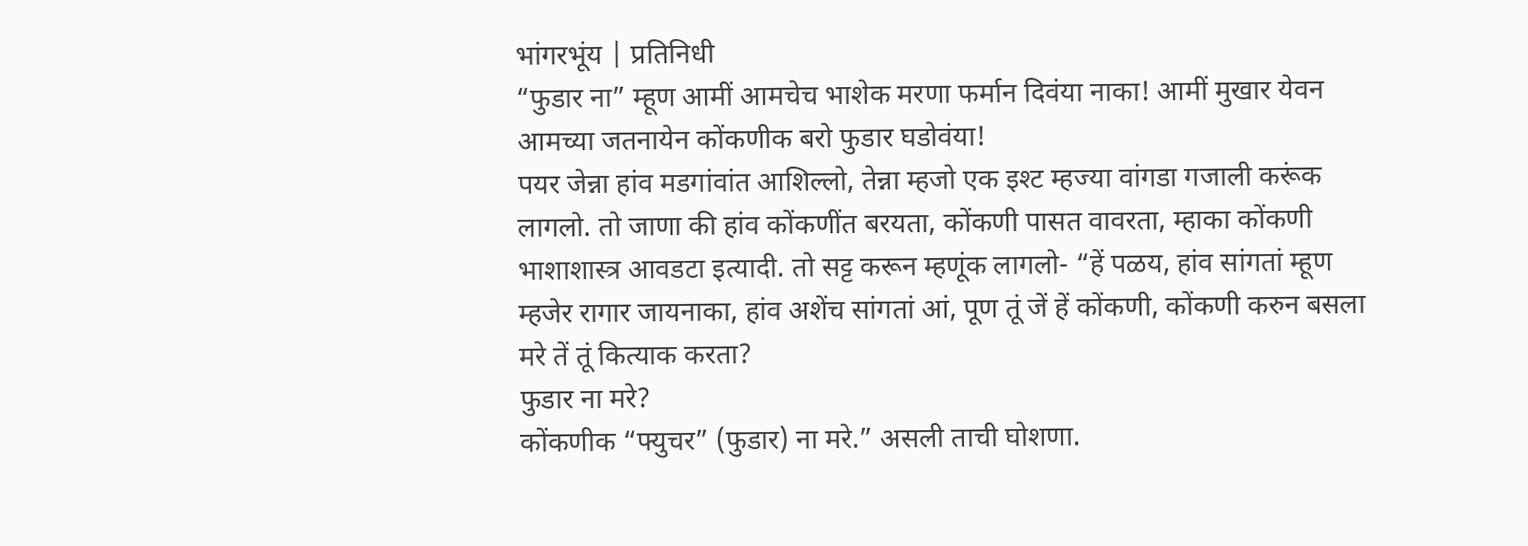भांगरभूंय | प्रतिनिधी
“फुडार ना” म्हूण आमीं आमचेच भाशेक मरणा फर्मान दिवंया नाका! आमीं मुखार येवन आमच्या जतनायेन कोंकणीक बरो फुडार घडोवंया!
पयर जेन्ना हांव मडगांवांत आशिल्लो, तेन्ना म्हजो एक इश्ट म्हज्या वांगडा गजाली करूंक लागलो. तो जाणा की हांव कोंकणींत बरयता, कोंकणी पासत वावरता, म्हाका कोंकणी भाशाशास्त्र आवडटा इत्यादी. तो सट्ट करून म्हणूंक लागलो- “हें पळय, हांव सांगतां म्हूण म्हजेर रागार जायनाका, हांव अशेंच सांगतां आं, पूण तूं जें हें कोंकणी, कोंकणी करुन बसला मरे तें तूं कित्याक करता?
फुडार ना मरे?
कोंकणीक “फ्युचर” (फुडार) ना मरे.” असली ताची घोशणा.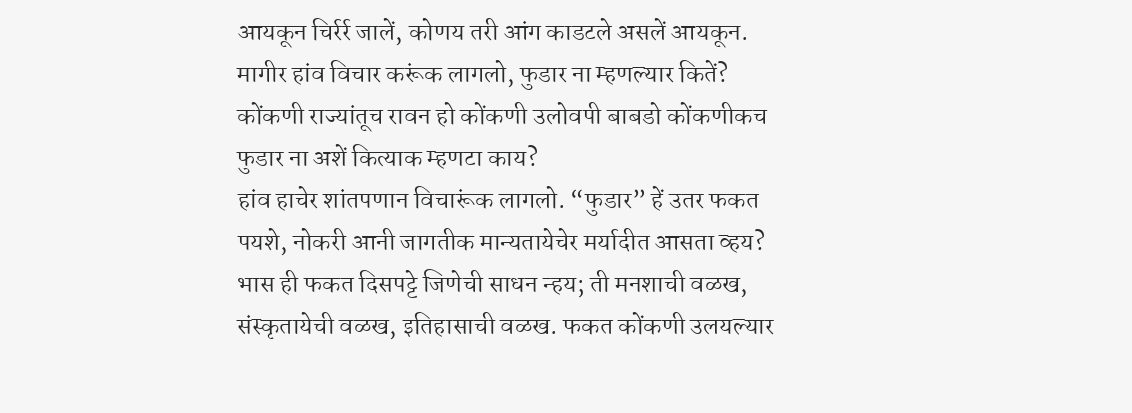आयकून चिर्रर्र जालें, कोणय तरी आंग काडटले असलें आयकून. मागीर हांव विचार करूंक लागलो, फुडार ना म्हणल्यार कितें? कोंकणी राज्यांतूच रावन हो कोंकणी उलोवपी बाबडो कोंकणीकच फुडार ना अशें कित्याक म्हणटा काय?
हांव हाचेर शांतपणान विचारूंक लागलो. “फुडार” हें उतर फकत पयशे, नोकरी आनी जागतीक मान्यतायेचेर मर्यादीत आसता व्हय? भास ही फकत दिसपट्टे जिणेची साधन न्हय; ती मनशाची वळख, संस्कृतायेची वळख, इतिहासाची वळख. फकत कोंकणी उलयल्यार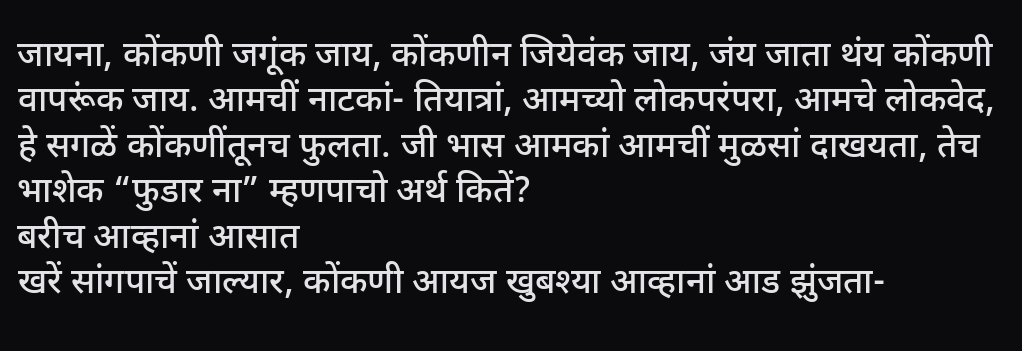जायना, कोंकणी जगूंक जाय, कोंकणीन जियेवंक जाय, जंय जाता थंय कोंकणी वापरूंक जाय. आमचीं नाटकां- तियात्रां, आमच्यो लोकपरंपरा, आमचे लोकवेद, हे सगळें कोंकणींतूनच फुलता. जी भास आमकां आमचीं मुळसां दाखयता, तेच भाशेक “फुडार ना” म्हणपाचो अर्थ कितें?
बरीच आव्हानां आसात
खरें सांगपाचें जाल्यार, कोंकणी आयज खुबश्या आव्हानां आड झुंजता-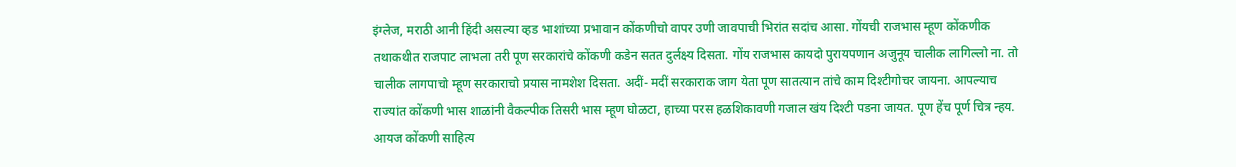इंग्लेज, मराठी आनी हिंदी असल्या व्हड भाशांच्या प्रभावान कोंकणीचो वापर उणी जावपाची भिरांत सदांच आसा. गोंयची राजभास म्हूण कोंकणीक तथाकथीत राजपाट लाभला तरी पूण सरकारांचे कोंकणी कडेन सतत दुर्लक्ष्य दिसता. गोंय राजभास कायदो पुरायपणान अजुनूय चालीक लागिल्लो ना. तो चालीक लागपाचो म्हूण सरकाराचो प्रयास नामशेश दिसता. अदीं- मदीं सरकाराक जाग येता पूण सातत्यान तांचे काम दिश्टीगोचर जायना. आपल्याच राज्यांत कोंकणी भास शाळांनी वैकल्पीक तिसरी भास म्हूण घोळटा, हाच्या परस हळशिकावणी गजाल खंय दिश्टी पडना जायत. पूण हेंच पूर्ण चित्र न्हय. आयज कोंकणी साहित्य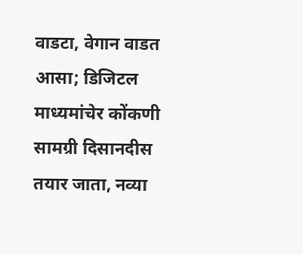वाडटा, वेगान वाडत आसा; डिजिटल माध्यमांचेर कोंकणी सामग्री दिसानदीस तयार जाता, नव्या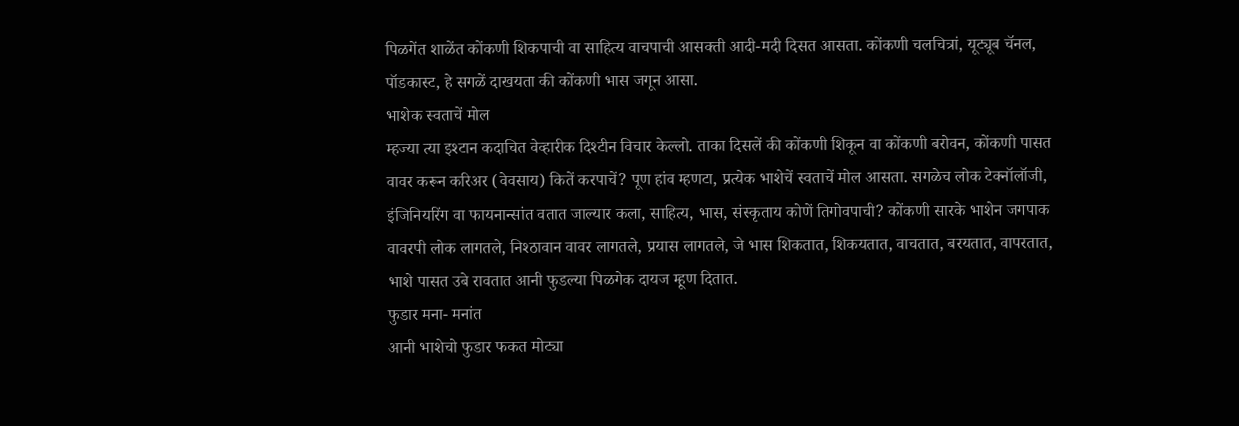पिळगेंत शाळेंत कोंकणी शिकपाची वा साहित्य वाचपाची आसक्ती आदी-मदी दिसत आसता. कोंकणी चलचित्रां, यूट्यूब चॅनल, पॉडकास्ट, हे सगळें दाखयता की कोंकणी भास जगून आसा.
भाशेक स्वताचें मोल
म्हज्या त्या इश्टान कदाचित वेव्हारीक दिश्टीन विचार केल्लो. ताका दिसलें की कोंकणी शिकून वा कोंकणी बरोवन, कोंकणी पासत वावर करून करिअर (वेवसाय) कितें करपाचें? पूण हांव म्हणटा, प्रत्येक भाशेचें स्वताचें मोल आसता. सगळेच लोक टेक्नॉलॉजी, इंजिनियरिंग वा फायनान्सांत वतात जाल्यार कला, साहित्य, भास, संस्कृताय कोणें तिगोवपाची? कोंकणी सारके भाशेन जगपाक वावरपी लोक लागतले, निश्ठावान वावर लागतले, प्रयास लागतले, जे भास शिकतात, शिकयतात, वाचतात, बरयतात, वापरतात, भाशे पासत उबे रावतात आनी फुडल्या पिळगेक दायज म्हूण दितात.
फुडार मना- मनांत
आनी भाशेचो फुडार फकत मोट्या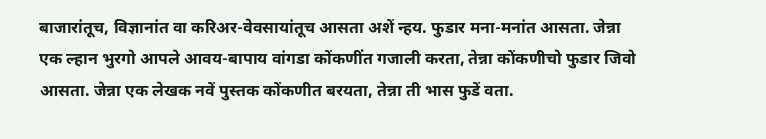बाजारांतूच, विज्ञानांत वा करिअर-वेवसायांतूच आसता अशें न्हय. फुडार मना-मनांत आसता. जेन्ना एक ल्हान भुरगो आपले आवय-बापाय वांगडा कोंकणींत गजाली करता, तेन्ना कोंकणीचो फुडार जिवो आसता. जेन्ना एक लेखक नवें पुस्तक कोंकणीत बरयता, तेन्ना ती भास फुडें वता.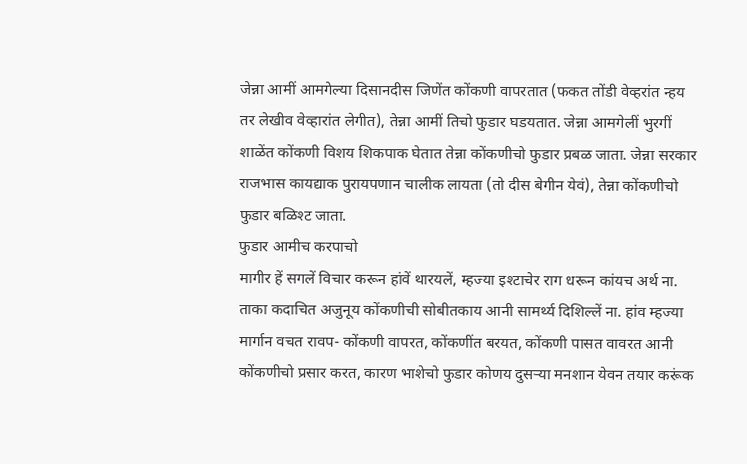जेन्ना आमीं आमगेल्या दिसानदीस जिणेंत कोंकणी वापरतात (फकत तोंडी वेव्हरांत न्हय तर लेखीव वेव्हारांत लेगीत), तेन्ना आमीं तिचो फुडार घडयतात. जेन्ना आमगेलीं भुरगीं शाळेंत कोंकणी विशय शिकपाक घेतात तेन्ना कोंकणीचो फुडार प्रबळ जाता. जेन्ना सरकार राजभास कायद्याक पुरायपणान चालीक लायता (तो दीस बेगीन येवं), तेन्ना कोंकणीचो फुडार बळिश्ट जाता.
फुडार आमीच करपाचो
मागीर हें सगलें विचार करून हांवें थारयलें, म्हज्या इश्टाचेर राग धरून कांयच अर्थ ना. ताका कदाचित अजुनूय कोंकणीची सोबीतकाय आनी सामर्थ्य दिशिल्लें ना. हांव म्हज्या मार्गान वचत रावप- कोंकणी वापरत, कोंकणींत बरयत, कोंकणी पासत वावरत आनी कोंकणीचो प्रसार करत, कारण भाशेचो फुडार कोणय दुसऱ्या मनशान येवन तयार करूंक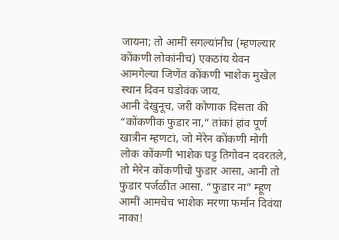जायना; तो आमीं सगल्यांनीच (म्हणल्यार कोंकणी लोकांनीच) एकठांय येवन आमगेल्या जिणेंत कोंकणी भाशेक मुखेल स्थान दिवन घडोवंक जाय.
आनी देखुनूच, जरी कोणाक दिसता की “कोंकणीक फुडार ना,” तांकां हांव पूर्ण खात्रीन म्हणटां, जो मेरेन कोंकणी मोगी लोक कोंकणी भाशेक घट्ट तिगोवन दवरतले, तो मेरेन कोंकणीचो फुडार आसा, आनी तो फुडार पर्जळीत आसा. “फुडार ना” म्हूण आमीं आमचेच भाशेक मरणा फर्मान दिवंया नाका!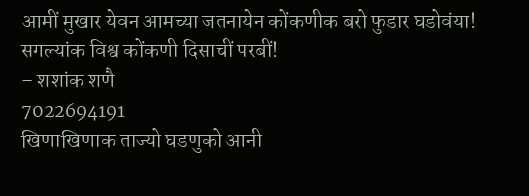आमीं मुखार येवन आमच्या जतनायेन कोंकणीक बरो फुडार घडोवंया! सगल्यांक विश्व कोंकणी दिसाचीं परबीं!
– शशांक शणै
7022694191
खिणाखिणाक ताज्यो घडणुको आनी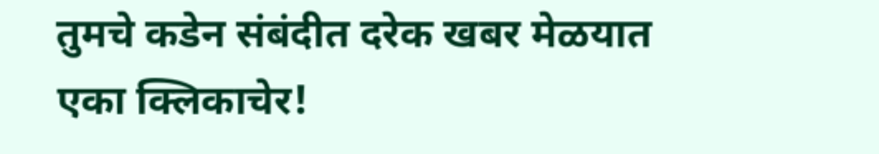तुमचे कडेन संबंदीत दरेक खबर मेळयात एका क्लिकाचेर!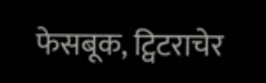फेसबूक, ट्विटराचेर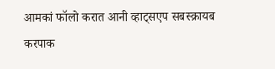आमकां फॉलो करात आनी व्हाट्सएप सबस्क्रायब करपाक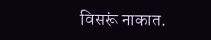विसरूं नाकात.